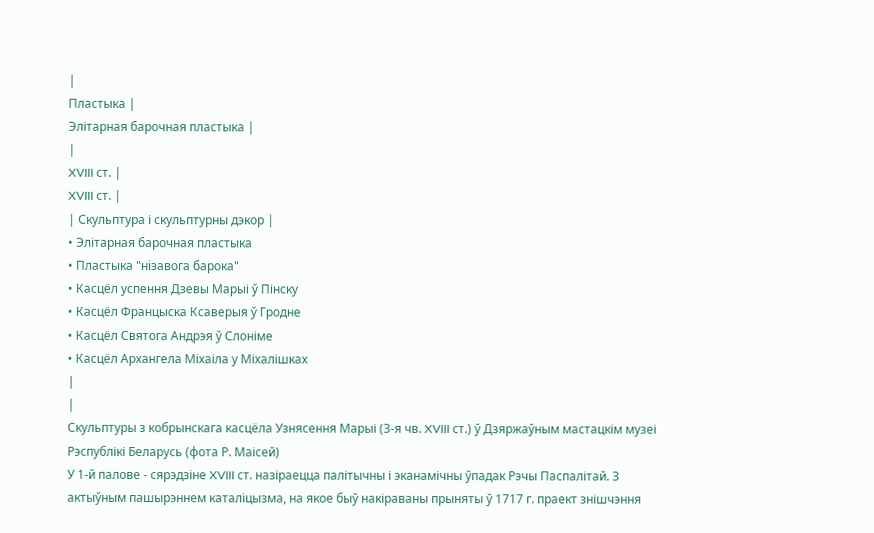|
Пластыка |
Элітарная барочная пластыка |
|
XVIII ст. |
XVIII ст. |
| Скульптура і скульптурны дэкор |
• Элітарная барочная пластыка
• Пластыка "нiзавога барока"
• Касцёл успення Дзевы Марыі ў Пінску
• Касцёл Францыска Ксаверыя ў Гродне
• Касцёл Святога Андрэя ў Слоніме
• Касцёл Архангела Міхаіла у Міхалішках
|
|
Скульптуры з кобрынскага касцёла Узнясення Марыі (3-я чв. XVIII ст.) ў Дзяржаўным мастацкім музеі Рэспублікі Беларусь (фота Р. Маісей)
У 1-й палове - сярэдзіне XVIII ст. назіраецца палітычны і эканамічны ўпадак Рэчы Паспалітай. З актыўным пашырэннем каталіцызма, на якое быў накіраваны прыняты ў 1717 г. праект знішчэння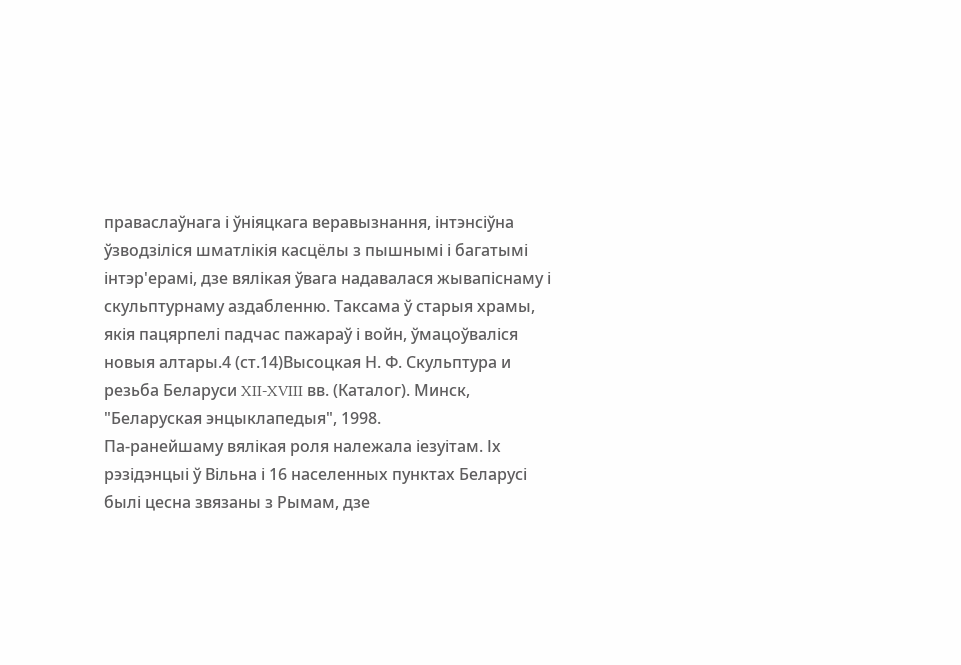праваслаўнага і ўніяцкага веравызнання, інтэнсіўна ўзводзіліся шматлікія касцёлы з пышнымі і багатымі інтэр'ерамі, дзе вялікая ўвага надавалася жывапіснаму і скульптурнаму аздабленню. Таксама ў старыя храмы, якія пацярпелі падчас пажараў і войн, ўмацоўваліся новыя алтары.4 (ст.14)Высоцкая Н. Ф. Скульптура и резьба Беларуси XII-XVIII вв. (Каталог). Минск, "Беларуская энцыклапедыя", 1998.
Па-ранейшаму вялікая роля належала іезуітам. Іх рэзідэнцыі ў Вільна і 16 населенных пунктах Беларусі былі цесна звязаны з Рымам, дзе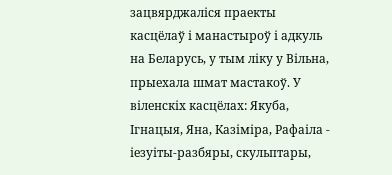зацвярджаліся праекты касцёлаў і манастыроў і адкуль на Беларусь, у тым ліку у Вільна, прыехала шмат мастакоў. У віленскіх касцёлах: Якуба, Ігнацыя, Яна, Казіміра, Рафаіла - іезуіты-разбяры, скульптары,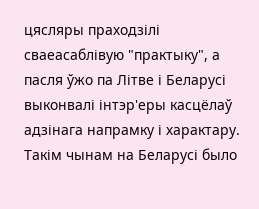цясляры праходзілі сваеасаблівую "практыку", а пасля ўжо па Літве і Беларусі выконвалі інтэр'еры касцёлаў адзінага напрамку і характару. Такім чынам на Беларусі было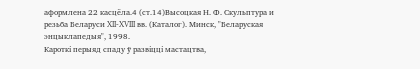аформлена 22 касцёла.4 (ст.14)Высоцкая Н. Ф. Скульптура и резьба Беларуси XII-XVIII вв. (Каталог). Минск, "Беларуская энцыклапедыя", 1998.
Кароткі перыяд спаду ў развіцці мастацтва,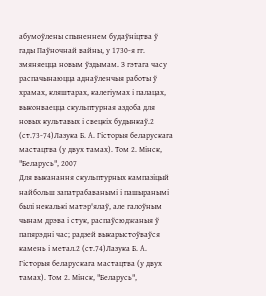абумоўлены спыненнем будаўніцтва ў гады Паўночнай вайны, у 1730-я гг. змяняецца новым ўздымам. З гэтага часу распачынаюцца аднаўленчыя работы ў храмах, кляштарах, калегіумах і палацах, выконваецца скульптурная аздоба для новых культавых і свецкіх будынкаў.2 (ст.73-74)Лазука Б. А. Гісторыя беларускага мастацтва (у двух тамах). Том 2. Мінск, "Беларусь", 2007
Для выканання скульптурных кампазіцый найбольш запатрабаванымі і пашыранымі былі некалькі матэр'ялаў, але галоўным чынам дрэва і стук, распаўсюджаныя ў папярэдні час; радзей выкарыстоўваўся камень і метал.2 (ст.74)Лазука Б. А. Гісторыя беларускага мастацтва (у двух тамах). Том 2. Мінск, "Беларусь",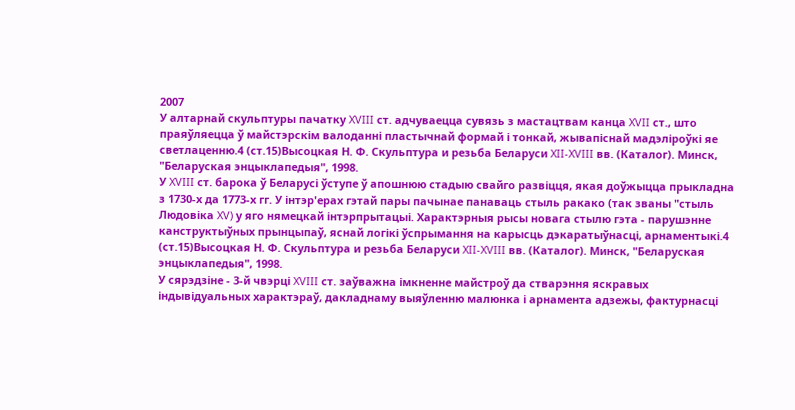2007
У алтарнай скульптуры пачатку XVIII ст. адчуваецца сувязь з мастацтвам канца XVII ст., што праяўляецца ў майстэрскім валоданні пластычнай формай і тонкай, жывапіснай мадэліроўкі яе светлаценню.4 (ст.15)Высоцкая Н. Ф. Скульптура и резьба Беларуси XII-XVIII вв. (Каталог). Минск, "Беларуская энцыклапедыя", 1998.
У XVIII ст. барока ў Беларусі ўступе ў апошнюю стадыю свайго развіцця, якая доўжыцца прыкладна з 1730-х да 1773-х гг. У інтэр'ерах гэтай пары пачынае панаваць стыль ракако (так званы "стыль Людовіка XV) у яго нямецкай інтэрпрытацыі. Характэрныя рысы новага стылю гэта - парушэнне канструктыўных прынцыпаў, яснай логікі ўспрымання на карысць дэкаратыўнасці, арнаментыкі.4 (ст.15)Высоцкая Н. Ф. Скульптура и резьба Беларуси XII-XVIII вв. (Каталог). Минск, "Беларуская энцыклапедыя", 1998.
У сярэдзіне - 3-й чвэрці XVIII ст. заўважна імкненне майстроў да стварэння яскравых індывідуальных характэраў, дакладнаму выяўленню малюнка і арнамента адзежы, фактурнасці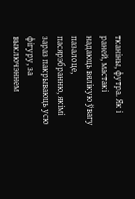тканіны, футра. Як і раней, мастакі надаюць вялікую ўвагу пазалоце, пасярэбранню, якімі зараз пакрываюць усю фігуру, за выключэннем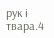рук і твара.4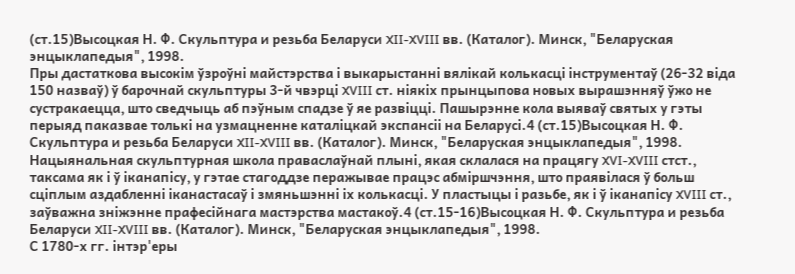(ст.15)Высоцкая Н. Ф. Скульптура и резьба Беларуси XII-XVIII вв. (Каталог). Минск, "Беларуская энцыклапедыя", 1998.
Пры дастаткова высокім ўзроўні майстэрства і выкарыстанні вялікай колькасці інструментаў (26-32 віда 150 назваў) ў барочнай скульптуры 3-й чвэрці XVIII ст. ніякіх прынцыпова новых вырашэнняў ўжо не сустракаецца, што сведчыць аб пэўным спадзе ў яе развіцці. Пашырэнне кола выяваў святых у гэты перыяд паказвае толькі на узмацненне каталіцкай экспансіі на Беларусі.4 (ст.15)Высоцкая Н. Ф. Скульптура и резьба Беларуси XII-XVIII вв. (Каталог). Минск, "Беларуская энцыклапедыя", 1998.
Нацыянальная скульптурная школа праваслаўнай плыні, якая склалася на працягу XVI-XVIII стст., таксама як і ў іканапісу, у гэтае стагоддзе перажывае працэс абміршчэння, што праявілася ў больш сціплым аздабленні іканастасаў і змяньшэнні іх колькасці. У пластыцы і разьбе, як і ў іканапісу XVIII ст., заўважна зніжэнне прафесійнага мастэрства мастакоў.4 (ст.15-16)Высоцкая Н. Ф. Скульптура и резьба Беларуси XII-XVIII вв. (Каталог). Минск, "Беларуская энцыклапедыя", 1998.
С 1780-х гг. інтэр'еры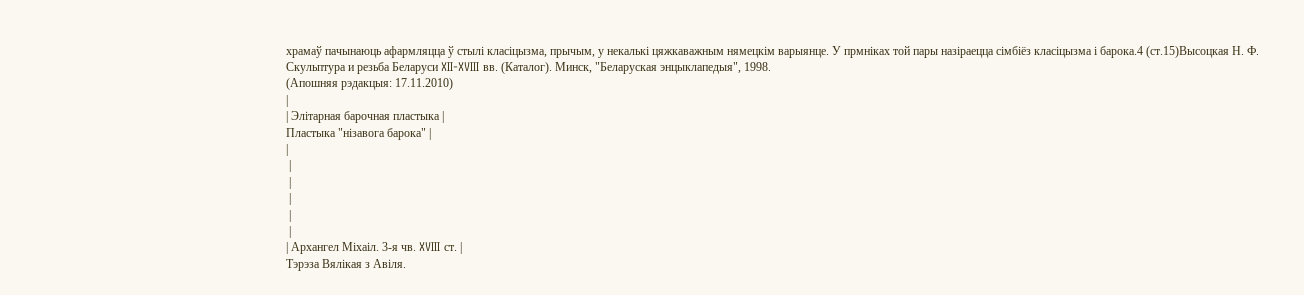храмаў пачынаюць афармляцца ў стылі класіцызма, прычым, у некалькі цяжкаважным нямецкім варыянце. У прмніках той пары назіраецца сімбіёз класіцызма і барока.4 (ст.15)Высоцкая Н. Ф. Скульптура и резьба Беларуси XII-XVIII вв. (Каталог). Минск, "Беларуская энцыклапедыя", 1998.
(Апошняя рэдакцыя: 17.11.2010)
|
| Элітарная барочная пластыка |
Пластыка "нiзавога барока" |
|
 |
 |
 |
 |
 |
| Архангел Міхаіл. 3-я чв. XVIII ст. |
Тэрэза Вялікая з Авіля.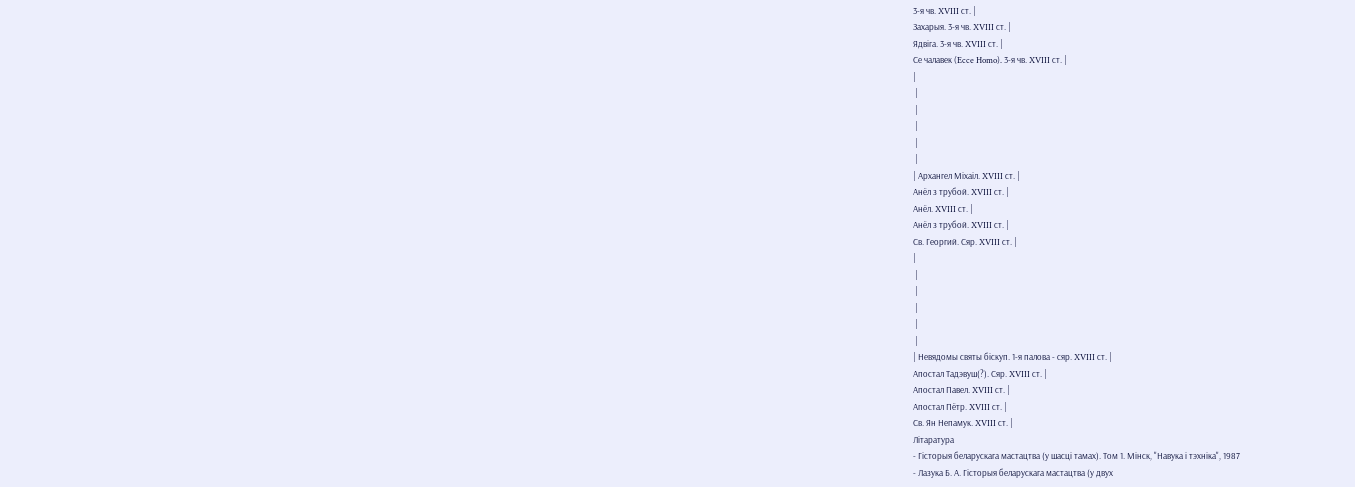3-я чв. XVIII ст. |
Захарыя. 3-я чв. XVIII ст. |
Ядвіга. 3-я чв. XVIII ст. |
Се чалавек (Ecce Homo). 3-я чв. XVIII ст. |
|
 |
 |
 |
 |
 |
| Архангел Міхаіл. XVIII ст. |
Анёл з трубой. XVIII ст. |
Анёл. XVIII ст. |
Анёл з трубой. XVIII ст. |
Св. Георгий. Сяр. XVIII ст. |
|
 |
 |
 |
 |
 |
| Невядомы святы біскуп. 1-я палова - сяр. XVIII ст. |
Апостал Тадэвуш(?). Сяр. XVIII ст. |
Апостал Павел. XVIII ст. |
Апостал Пётр. XVIII ст. |
Св. Ян Непамук. XVIII ст. |
Літаратура
- Гісторыя беларускага мастацтва (у шасці тамах). Том 1. Мінск, "Навука і тэхніка", 1987
- Лазука Б. А. Гісторыя беларускага мастацтва (у двух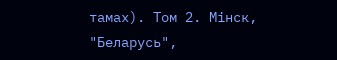тамах). Том 2. Мінск, "Беларусь",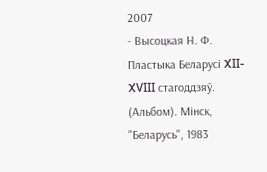2007
- Высоцкая Н. Ф. Пластыка Беларусі XII-XVIII стагоддзяў. (Альбом). Мінск, "Беларусь", 1983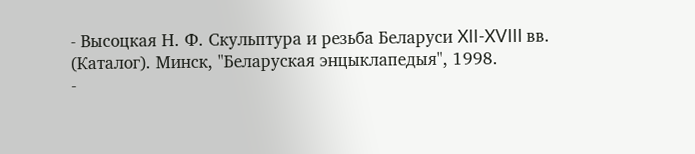- Высоцкая Н. Ф. Скульптура и резьба Беларуси XII-XVIII вв. (Каталог). Минск, "Беларуская энцыклапедыя", 1998.
-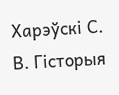Харэўскі С. В. Гісторыя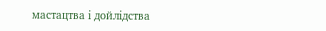мастацтва і дойлідства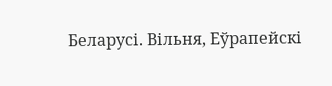Беларусі. Вільня, Еўрапейскі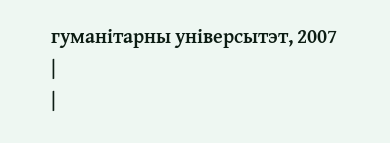гуманітарны універсытэт, 2007
|
|